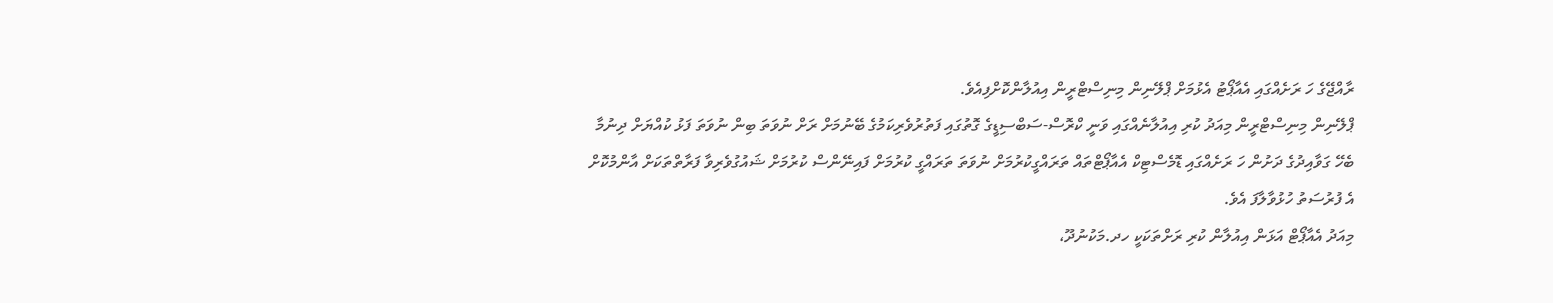ރާއްޖޭގެ ހަ ރަށެއްގައި އެއާޕޯޓު އެޅުމަށް ޕްލޭނިން މިނިސްޓްރީން އިއުލާންކޮށްފިއެވެ.
ޕްލޭނިން މިނިސްޓްރީން މިއަދު ކުރި އިއުލާނެއްގައި ވަނީ ކްރޮސް-ސަބްސިޑީގެ ގޮތުގައި ފަތުރުވެރިކަމުގެ ބޭނުމަށް ރަށް ނުވަތަ ބިން ނުވަތަ ފަޅު ކުއްޔަށް ދިނުމާ ބެހޭ ގަވާއިދުގެ ދަށުން ހަ ރަށެއްގައި ޑޮމެސްޓިކް އެއާޕޯޓްތައް ތަރައްގީކުރުމަށް ނުވަތަ ތަރައްގީ ކުރުމަށް ފައިނޭންސް ކުރުމަށް ޝައުގުވެރިވާ ފަރާތްތަކަށް އާންމުކޮށް އެ ފުރުސަތު ހުޅުވާލާފަ އެވެ.
މިއަދު އެއާޕޯޓް އަޅަން އިއުލާން ކުރި ރަށްތަކަކީ ހދ.މަކުނުދޫ،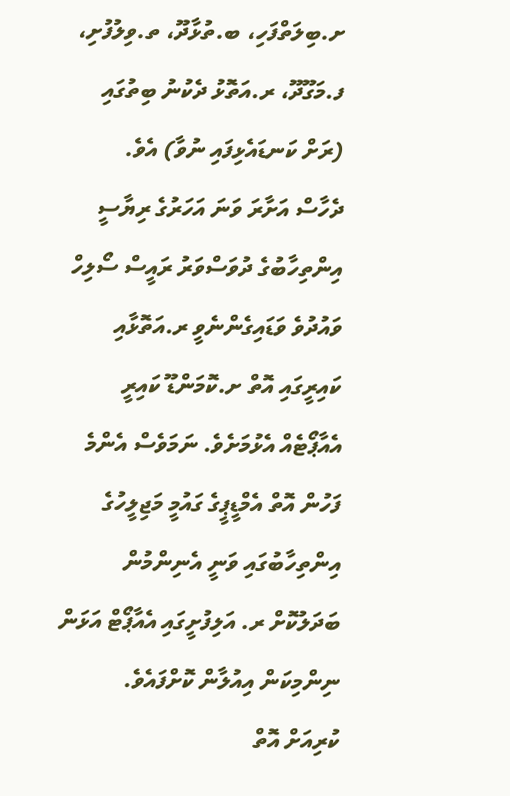ށ.ބިލަތްފަހި، ބ.ތުޅާދޫ، ތ.ވިލުފުށި، ފ.މަގޫދޫ، ރ.އަތޮޅު ދެކުނު ބިތުގައި (ރަށް ކަނޑައެޅިފައި ނުވާ) އެވެ.
ދެހާސް އަށާރަ ވަނަ އަހަރުގެ ރިޔާސީ އިންތިހާބުގެ ދުވަސްވަރު ރައީސް ސޯލިހް ވައުދުވެ ވަޑައިގެންނެވީ ރ.އަތޮޅާއި ކައިރީގައި އޮތް ށ.ކޮމަންޑޫ ކައިރީ އެއާޕޯޓެއް އެޅުމަށެވެ. ނަމަވެސް އެންމެ ފަހުން އޮތް އެމްޑީޕީގެ ގައުމީ މަޖިލީހުގެ އިންތިހާބުގައި ވަނީ އެނިންމުން ބަދަލުކޮށް ރ. އަލިފުށީގައި އެއާޕޯޓް އަޅަން ނިންމިކަން އިއުލާން ކޮށްފައެވެ.
ކުރިއަށް އޮތް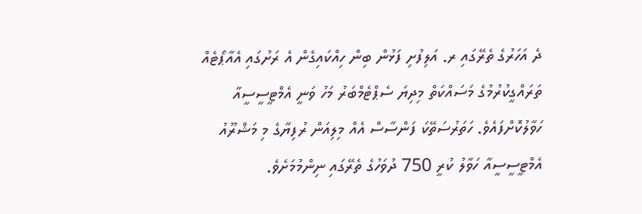ދެ އަހަރުގެ ތެރޭގައި ރ. އަލިފުށި ފަޅުން ބިން ހިއްކައިގެން އެ ރަށުގައި އެއާޕޯޓެއް ތަރައްގީކުރުމުގެ މަސައްކަތް މިދިޔަ ސެޕްޓެމްބަރު މަހު ވަނީ އެމްޓީސީސީއާ ހަވާލުކޮށްފައެވެ. ހަތަރުސަތޭކަ ފަންސާސް އެއް މިލިއަން ރުފިޔާގެ މި މަޝްރޫއު އެމްޓީސީސީއާ ހަވާލު ކުރީ 750 ދުވަހުގެ ތެރޭގައި ނިންމުމަށެވެ.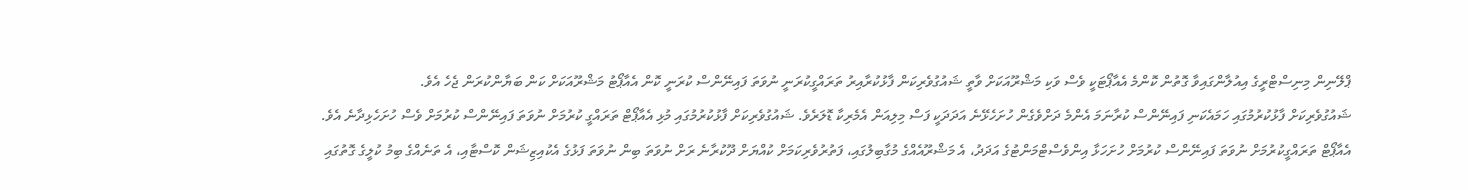ޕްލޭނިން މިނިސްޓްރީގެ އިއުލާންގައިވާ ގޮތުން ކޮންމެ އެއާޕޯޓަކީ ވެސް ވަކި މަޝްރޫއަކަށް ވާތީ ޝައުގުވެރިކަން ފާޅުކުރާއިރު ތަރައްގީކުރަނީ ނުވަތަ ފައިނޭންސް ކުރަނީ ކޮން އެއާޕޯޓު މަޝްރޫއަކަށް ކަން ބަޔާންކުރަން ޖެހެ އެވެ.
ޝައުގުވެރިކަށް ފާޅުކުރުމުގައި ހަމައެކަނި ފައިނޭންސް ކުރާނަމަ އެންމެ ދަށްވެގެން ހުށަހެޅޭނެ އަދަދަކީ ފަސް މިލިއަން އެމެރިކާ ޑޮލަރެވެ. ޝައުގުވެރިކަށް ފާޅުކުރުމުގައި މުޅި އެއާޕޯޓް ތަރައްގީ ކުރުމަށް ނުވަތަ ފައިނޭންސް ކުރުމަށް ވެސް ހުށަހެޅިދާނެ އެވެ.
އެއާޕޯޓް ތަރައްގީކުރުމަށް ނުވަތަ ފައިނޭންސް ކުރުމަށް ހުށަހަޅާ އިންވެސްޓްމަންޓުގެ އަދަދު، އެ މަޝްރޫއެއްގެ މުގާބިލުގައި، ފަތުރުވެރިކަމަށް ކުއްޔަށް ދޫކުރާނެ ރަށް ނުވަތަ ބިން ނުވަތަ ފަޅުގެ އެކުއިޒިޝަން ކޮސްޓާއި، އެ ތަނެއްގެ ބިމު ކުލީގެ ގޮތުގައި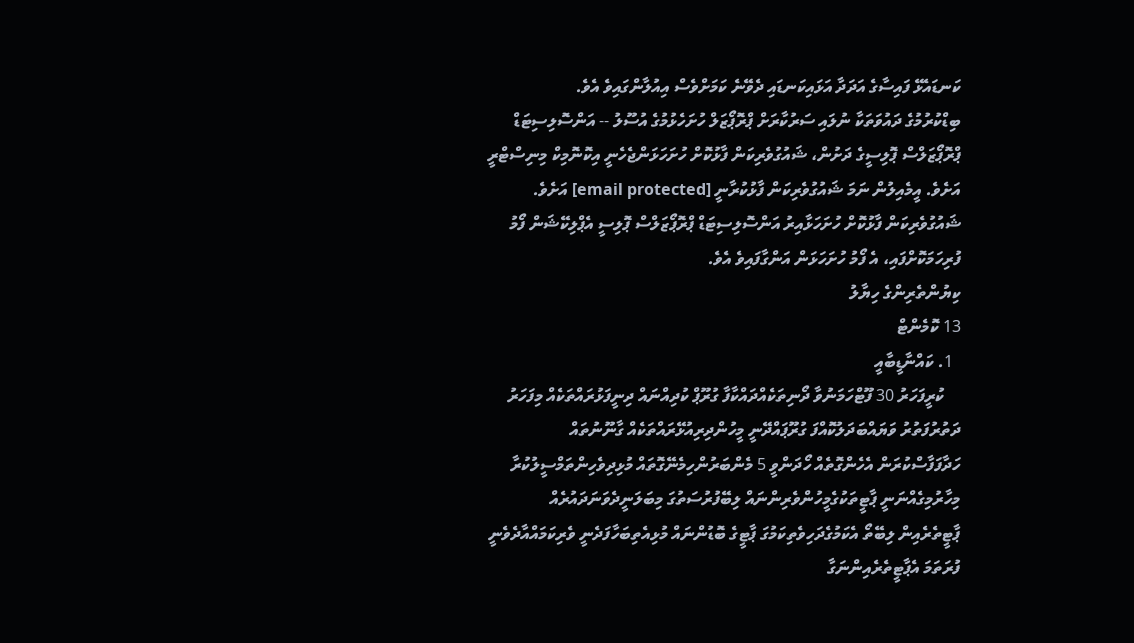ކަނޑައެޅޭ ފައިސާގެ އަދަދާ އަޅައިކަނޑައި ދެވޭނެ ކަމަށްވެސް އިއުލާންގައިވެ އެވެ.
ބިޑްކުރުމުގެ ދައުވަތަކާ ނުލައި ސަރުކާރަށް ޕްރޮޕޯޒަލް ހުށަހެޅުމުގެ އުސޫލު -- އަންސޮލިސިޓަޑް ޕްރޮޕޯޒަލްސް ޕޮލިސީގެ ދަށުން، ޝައުގުވެރިކަން ފާޅުކޮށް ހުށަހަޅަންޖެހެނީ އިކޮނޮމިކް މިނިސްޓްރީ އަށެވެ. އީމެއިލުން ނަމަ ޝައުގުވެރިކަން ފާޅުކުރާނީ [email protected] އަށެވެ. ޝައުގުވެރިކަން ފާޅުކޮށް ހުށަހަޅާއިރު އަންސޮލިސިޓަޑް ޕްރޮޕޯޒަލްސް ޕޮލިސީ އެޕްލިކޭޝަން ފޯމު ފުރިހަމަކޮށްފައި، އެ ފޯމު ހުށަހަޅަން އަންގާފައިވެ އެވެ.
ކިޔުންތެރިންގެ ހިޔާލު
13 ކޮމެންޓް
  1. ކައްނާޑީބާއީ
    ކުރީފަހަރު 30 ފޫޓްހަމަނުވާ ދޯނިތަކެއްދައްކާފާ ގުރޫޕް ކުދިއްނައް ދިނީފަޅުރައްތަކެއް މިފަހަރު ދަތުރުފަތުރު ވަޔައްބަދަލުކޮއްފަ ގުރޫޕައްދޭނީ މީހުންދިރިއުޅޭރައްތަކެއް ގާނޫނުތައް ހަދާފަފާސްކުރަން އެހެންގޮތެއް ހޯދަންވީ 5 މެންބަރުންހިމެނޭގޮތައް މުޅިދިވެހިންތަމްސީލުކުރާ މިހާރުމިގެއްނަނީ ޕާޓީތަކުގެމީހުންވެރިންނައް ލިބޭފުރުސަތުގަ މިބަލަނީދެވަނަދައުރެއް ޕާޓީތެރެއިން ލިބޭތޯ އެކަމުގެދަހިވެތިކަމުގަ ޕާޓީގެ ބޮޑުންނައް މުޅިއެތިބަހާފަދެނީ ވެރިކަމައްއާދެވެނީ ފުރަތަމަ އެޕާޓީތެރެއިންނަގާ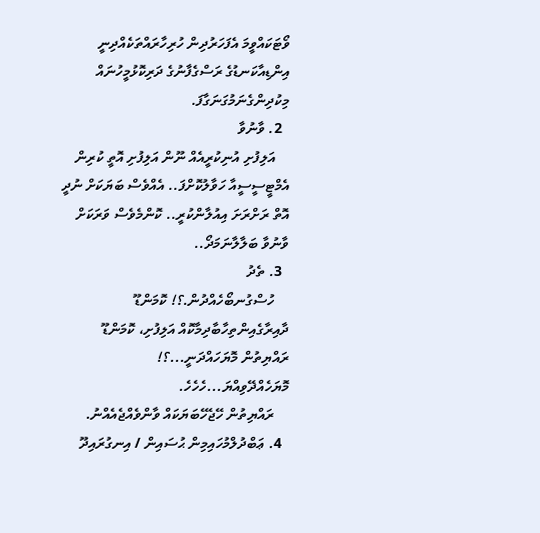ވޯޓަކައްވީމަ އެފަހަރުދިން ހުރިހާރައްތަކެއްދިނީ އިންޑިއާކަނޑުގެ ރަސްގެފާނުގެ ދަރިކޮޅުމީހުނައް މިކުދިންގެނަމުގަނަގާފަ.
  2. ވާނުވާ
    އަލިފުށި އުނިކުރީއެއް ނޫން އަލިފުށި އޮތީ ކުރިން އެމްޓީސީސީއާ ހަވާލުކޮށްފަ.. އެއްވެސް ބަޔަކަށް ނުދީ އޮތް ރަށްރަށަ އިއުލާންކުރީ.. ކޮންމެވެސް ވަރަކަށް ވާނުވާ ބަލާލާނަމަދޯ..
  3. ތެދު
    ހުސްގުނބޯހެއްދުން.؟! ކޮމަންޑޫ ދާއިރާގެއިންތިހާބާދިމާކޮއް އަލިފުށި، ކޮމަންޑޫ ރައްޔިތުން މޮޔަހައްދަނީ...؟! މޮޔަހެއްދޭވިއްޔަ...ހެހެހެ.
    ރައްޔިތުން ހޭޖެހޭބަޔަކައް ވާންވެއްޖެއެއްނު.
  4. ޢަބްދުލްމުހައިމިން ޙުސައިން / އިނގުރައިދޫ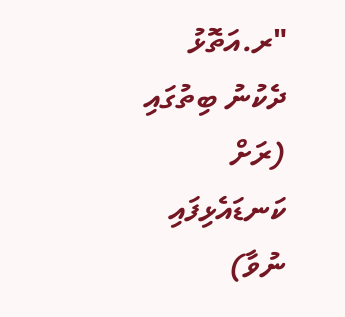"ރ.އަތޮޅު ދެކުނު ބިތުގައި (ރަށް ކަނޑައެޅިފައި ނުވާ)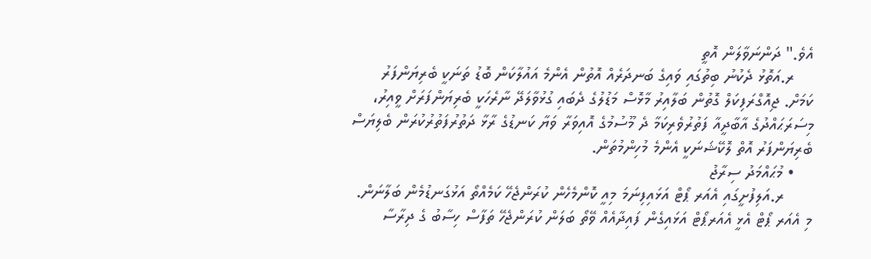އެވެ." ދަންނަވާލަން އޮތީ
    ރ.އަތޮޅު ދެކުނު ބިތުގައި ވައިގެ ބަނދަރެއް އޮތުން އެންމެ އައުލާކަން ބޮޑު ތަނަކީ ބެރިޔަންފަރު ކަމަށް. ޖިއޮގްރަފިކަލް ގޮތުން ބަލާއިރު މާޅޮސް މަޑުލުގެ ދެބައި ގުޅުވާލަދޭ ނާރެހަކީ ބެރިޔަންފަރަށް ވީއިރު، މިސަރަޙައްދުގެ އާބާދީއާ ފަތުރުވެރިކަމާ ދެ މޫސުމުގެ އޮއިވަރާ ވަޔާ ކަނޑުގެ ރާޅާ ދަތުރުފަތުރުކުރަން ބެލިޔަސް ބެރިޔަންފަރު އޮތް ލޮކޭޝަނަކީ އެންމެ މުހިންމުތަން.
    • މުޙައްމަދު ސިރާޖު
      ރ.އަލިފުށީގައި އެއަރ ޕޯޓް އަޅައިފިނަމަ މިއީ ކޮންމެހެން ކުރަންޖެހޭ ކަމެއްތޯ އަޅުގަނޑުމެން ބަލާނަން. މި އެއަރ ޕޯޓް އެޅީ އެއަރޕޯޓް އަޅައިގެން ފައިދާއެއް ވޭތޯ ބަލަން ކުރަންޖެހޭ ތަފާސް ހިސާބު ގެ ދިރާސާ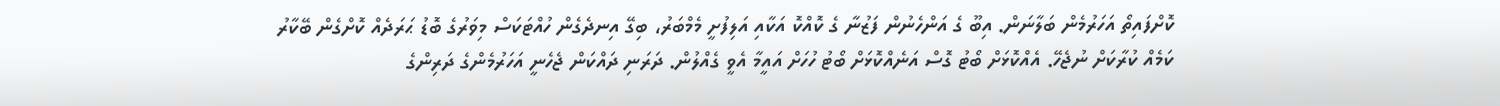ކޮށްފައިތޯ އަހަރުމެން ބަލާނަން. އިބޫ ގެ އަންހެނުން ފަޒުނާ ގެ ކޮއްކޮ އަކާއި އަލިފުށީ މެމްބަރު، ބިގޭ އިނދެގެން ހުއްޓަކަސް މިވަރުގެ ބޮޑު ޙަރަދެއް ކޮށްގެން ބޭކާރު ކަމެއް ކުރާކަށް ނުޖެހޭ. އެއްކޮޅަށް ބޯޓު ގޮސް އަނެއްކޮޅަށް ބޯޓު ހުހަށް އައީމާ އެވީ ގެއްލުން. ދަރަނި ދައްކަން ޖެހެނީ އަހަރުމެންގެ ދަރިންގެ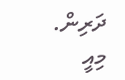ދަރިން. މިއީ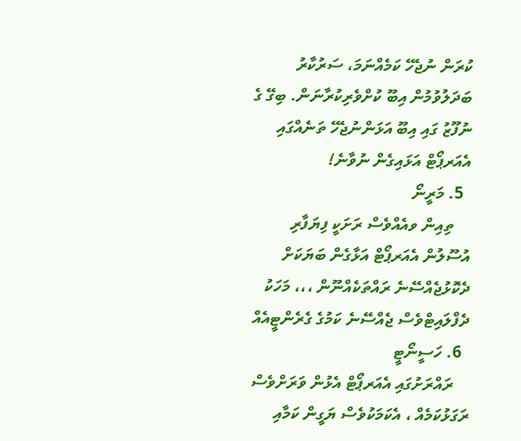ކުރަން ނުޖެހޭ ކަމެއްނަމަ، ސަރުކާރު ބަދަލުވުމުން އިބޫ ކުށްވެރިކުރާނަން. ބިގޭ ގެ ނުފޫޒު ގައި އިބޫ އަޅަންނުޖެހޭ ތަނެއްގައި އެއަރޕޯޓް އަޅައިގެން ނުވާނެ!
  5. މަރީނޯ
    ތިއިން ވއެއްވެސް ރަށަކީ ފިޔަފާރި އުސޫލުން އެއަރޕޯޓް އަޅާގެން ބަޔަކަށް ދެކޮޅުޖެއްސޭނެ ރައްތަކެއްނޫން ،،، މަހަކު ދެފްލައިޓްވެސް ޖެއްސޭނެ ކަމުގެ ގެރެންޓީއެއް
  6. ހަސީނޯޓީ
    ރައްރަށުގައި އެއަރޕޯޓް އެޅުން ވަރަށްވެސް ރަގަޅުކަމެއް ، އެކަމަކުވެސް ޔަގީން ކަމާއި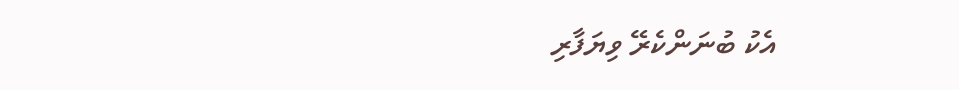އެކު ބުނަންކެރޭ ވިޔަފާރި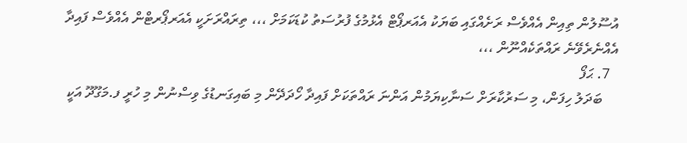އުސޫލުން ތިއިން އެއްވެސް ރަށެއްގައި ބަޔަކު އެއަރޕޯޓް އެޅުމުގެ ފުރުސަތު ކުޑަކަމަށް ،،، ތިރައްރަށަކީ އެއަރޕޯރޓްން އެއްވެސް ފައިދާ އެއްނެރެވޭނެ ރައްތަކެއްނޫން ،،،
  7. ޙަފޯ
    ބަދަލު ހިފަން، މި ސަރުކާރަށް ސަނާކިޔަމުން އަންނަ ރައްތަކަށް ފައިދާ ހޯދަދޭން މި ބައިގަނޑުގެ ވިސްނުން މި ހުރީ ފ.މަގޫދޫ އަކީ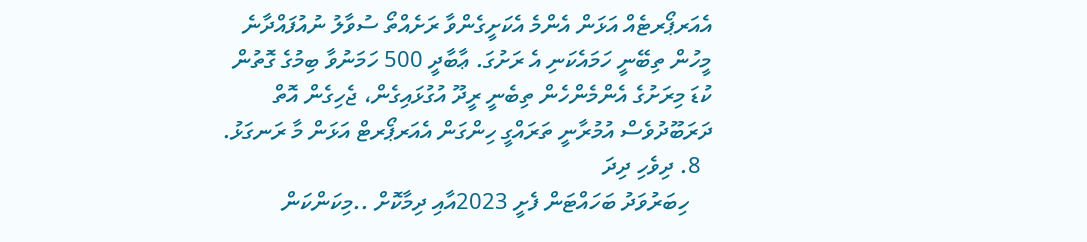އެއަރޕޯރޓެއް އަޅަން އެންމެ އެކަށީގެންވާ ރަށެއްތޯ ސުވާލު ނުއުފައްދާނެ މީހުން ތިބޭނީ ހަމައެކަނި އެ ރަށުގަ. ޢާބާދީ 500 ހަމަނުވާ ބިމުގެ ގޮތުން ކުޑަ މިރަށުގެ އެންމެންހެން ތިބެނީ ރީދޫ އުގުޅައިގެން، ޖެހިގެން އޮތް ދަރަބޫދުވެސް އުމުރާނީ ތަރައްގީ ހިންގަން އެއަރޕޯރޓް އަޅަން މާ ރަނގަޅު.
  8. ދިވެހި ދިދަ
    ހިބަރުވަދު ބަހައްޓަން ފެށީ 2023އާއި ދިމާކޮށް ..މިކަންކަން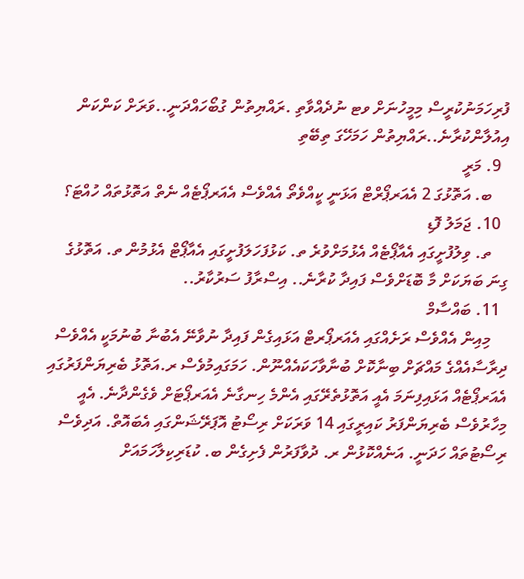ފުރިހަމަނުކުރީސް މިމީހުނަށް ވޓ ނުދެއްވާތި .ރައްޔިތުން ގުބޯހައްދަނީ..ވަރަށް ކަންކަން އިއުލާންކުރާނެ..ރައްޔިތުން ހަމަހޭގަ ތިބޭތި
  9. މަރީ
    ބ. އަތޮޅުގަ 2 އެއަރޕޯރްޓް އަޅަނީ ކީއްވެތޯ އެއްވެސް އެއަރޕޯޓެއް ނެތް އަތޮޅުތައް ހުއްޓަ؟
  10. ޖަމަލު ފޮޑި
    ތ. ވިލުފުށީގައި އެއާޕޯޓެއް އެޅުމަށްވުރެ ތ. ކަޅުފަހަލަފުށީގައި އެއާޕޯޓް އެޅުމުން ތ. އަތޮޅުގެ ގިނަ ބަޔަކަށް މާ ބޮޑަށްވެސް ފައިދާ ކުރާނެ.. އިސްރާފު ސަރުކާރު..
  11. ބައްސާމް
    މިއިން އެއްވެސް ރަށެއްގައި އެއަރޕޯރޓް އަޅައިގެން ފައިދާ ނުވާނޭ އެބުނާ ބުނުމަކީ އެއްވެސް ދިރާސާއެއްގެ މައްޗަށް ބިނާކޮށް ބުނާވާހަކައެއްނޫން. ހަމަގައިމުވެސް ރ.އަތޮޅު ބެރިޔަންފަރުގައި އެއަރޕޯޓެއް އަޅައިފިނަމަ އެއީ އަތޮޅުތެރޭގައި އެންމެ ހިނގާނެ އެއަރޕޯޓަށް ވެގެންދާނެ. އެއީ މިހާރުވެސް ބެރިޔަންފަރު ކައިރީގައި 14 ވަރަކަށް ރިސޯޓު އޮޕަރޭޝަންގައި އެބައޮތް. އަދިވެސް ރިސޯޓުތައް ހަދަނީ. އަނެއްކޮޅުން ރ. ދުވާފަރުން ފެށިގެން ބ. ކުޑަރިކިލާހަމައަށް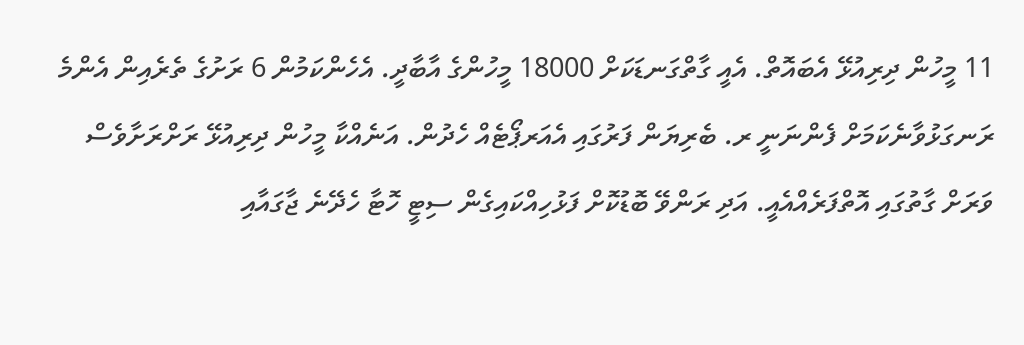11 މީހުން ދިރިއުޅޭ އެބައޮތް. އެއީ ގާތްގަނޑަކަށް 18000 މީހުންގެ އާބާދީ. އެހެންކަމުން 6 ރަށުގެ ތެރެއިން އެންމެ ރަނގަޅުވާނެކަމަށް ފެންނަނީ ރ. ބެރިޔަން ފަރުގައި އެއަރޕޯޓެއް ހެދުން. އަނެއްކާ މީހުން ދިރިއުޅޭ ރަށްރަށާވެސް ވަރަށް ގާތުގައި އޮތްފަރެއްއެއީ. އަދި ރަންވޭ ބޮޑުކޮށް ފަޅުހިއްކައިގެން ސިޓީ ހޮޓާ ހެދޭނެ ޖާގައާއި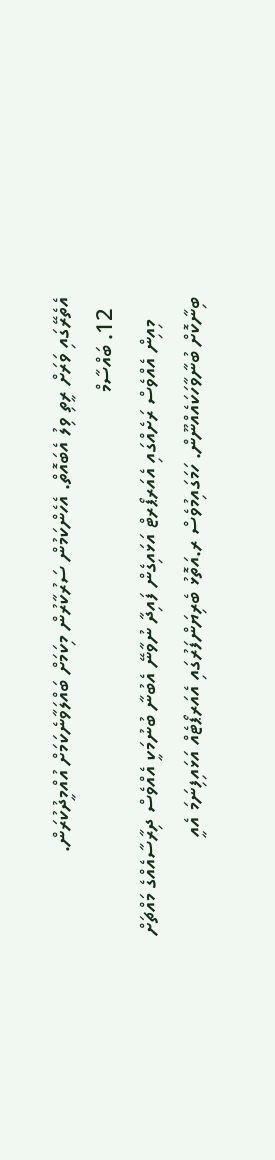އެތެރޭގައި ވަރަށް ރީތި ވިލު އެބައޮތް. އެހެންކަމުން ސަރުކާރުން މިކަމަށް ބައްލަވާނެކަމަށް އުއްމީދުކުރަން.
  12. ބައްސާމް
    މިއިން އެއްވެސް ރަށެއްގައި އެއަރޕޯރޓް އަޅައިގެން ފައިދާ ނުވާނޭ އެބުނާ ބުނުމަކީ އެއްވެސް ދިރާސާއެއްގެ މައްޗަށް ބިނާކޮށް ބުނާވާހަކައެއްނޫން. ހަމަގައިމުވެސް ރ.އަތޮޅު ބެރިޔަންފަރުގައި އެއަރޕޯޓެއް އަޅައިފިނަމަ އެއީ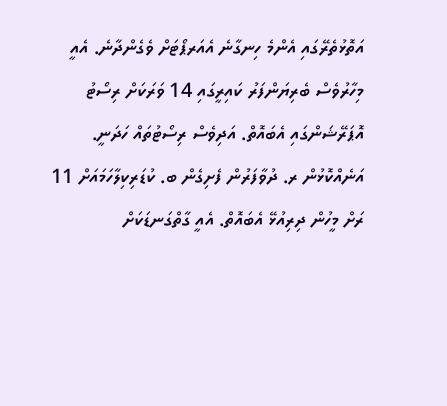އަތޮޅުތެރޭގައި އެންމެ ހިނގާނެ އެއަރޕޯޓަށް ވެގެންދާނެ. އެއީ މިހާރުވެސް ބެރިޔަންފަރު ކައިރީގައި 14 ވަރަކަށް ރިސޯޓު އޮޕަރޭޝަންގައި އެބައޮތް. އަދިވެސް ރިސޯޓުތައް ހަދަނީ. އަނެއްކޮޅުން ރ. ދުވާފަރުން ފެށިގެން ބ. ކުޑަރިކިލާހަމައަށް 11 ރަށް މީހުން ދިރިއުޅޭ އެބައޮތް. އެއީ ގާތްގަނޑަކަށް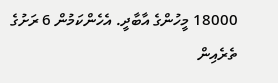18000 މީހުންގެ އާބާދީ. އެހެންކަމުން 6 ރަށުގެ ތެރެއިން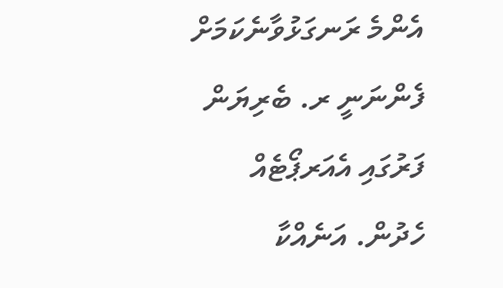އެންމެ ރަނގަޅުވާނެކަމަށް ފެންނަނީ ރ. ބެރިޔަން ފަރުގައި އެއަރޕޯޓެއް ހެދުން. އަނެއްކާ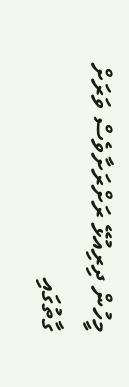މީހުން ދިރިއުޅޭ ރަށްރަށާވެސް ވަރަށް ގާތުގައި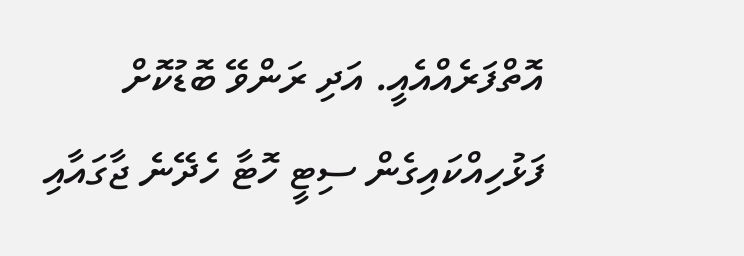އޮތްފަރެއްއެއީ. އަދި ރަންވޭ ބޮޑުކޮށް ފަޅުހިއްކައިގެން ސިޓީ ހޮޓާ ހެދޭނެ ޖާގައާއި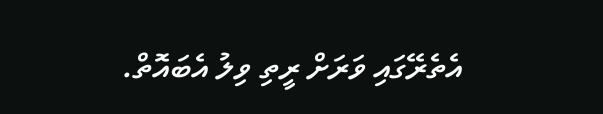އެތެރޭގައި ވަރަށް ރީތި ވިލު އެބައޮތް.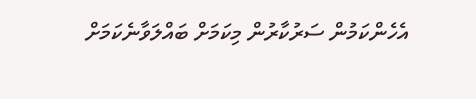އެހެންކަމުން ސަރުކާރުން މިކަމަށް ބައްލަވާނެކަމަށް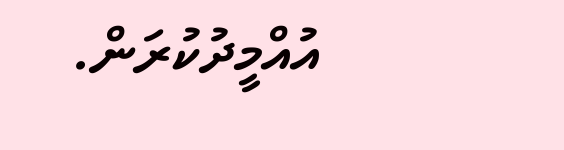އުއްމީދުކުރަން.